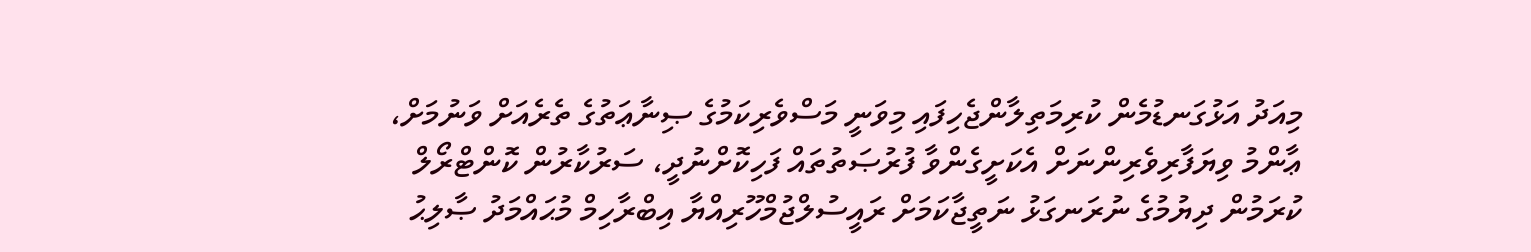މިއަދު އަޅުގަނޑުމެން ކުރިމަތިލާންޖެހިފައި މިވަނީ މަސްވެރިކަމުގެ ޞިނާޢަތުގެ ތެރެއަށް ވަނުމަށް، ޢާންމު ވިޔަފާރިވެރިންނަށް އެކަށީގެންވާ ފުރުޞަތުތައް ފަހިކޮށްނުދީ، ސަރުކާރުން ކޮންޓްރޯލް ކުރަމުން ދިޔުމުގެ ނުރަނގަޅު ނަތީޖާކަމަށް ރައީސުލްޖުމްހޫރިއްޔާ އިބްރާހިމް މުޙައްމަދު ޞާލިޙު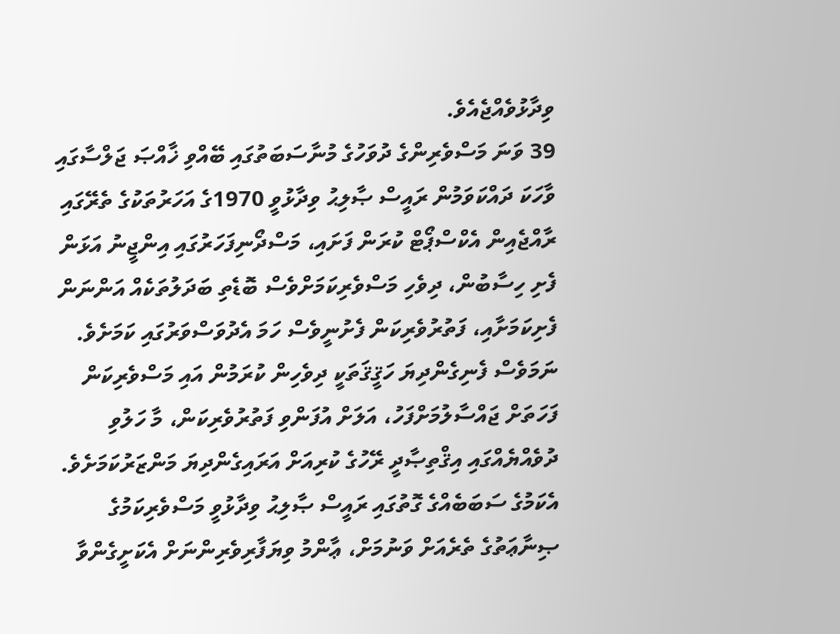ވިދާޅުވެއްޖެއެވެ.
39 ވަނަ މަސްވެރިންގެ ދުވަހުގެ މުނާސަބަތުގައި ބޭއްވި ޚާއްޞަ ޖަލްސާގައި ވާހަކަ ދައްކަވަމުން ރައީސް ޞާލިޙު ވިދާޅުވީ 1970ގެ އަހަރުތަކުގެ ތެރޭގައި ރާއްޖެއިން އެކްސްޕޯޓް ކުރަން ފަށައި، މަސްދޯނިފަހަރުގައި އިންޖީނު އަޅަން ފެށި ހިސާބުން، ދިވެހި މަސްވެރިކަމަށްވެސް ބޮޑެތި ބަދަލުތަކެއް އަންނަން ފެށިކަމަށާއި، ފަތުރުވެރިކަން ފެށުނީވެސް ހަމަ އެދުވަސްވަރުގައި ކަމަށެވެ. ނަމަވެސް ފެނިގެންދިޔަ ހަޤީޤަތަކީ ދިވެހިން ކުރަމުން އައި މަސްވެރިކަން ފަހަތަށް ޖައްސާލުމަށްފަހު، އަލަށް އުފަންވި ފަތުރުވެރިކަން، މާ ހަލުވި ދުވެއްޔެއްގައި އިޤްތިޞާދީ ރޭހުގެ ކުރިއަށް އަރައިގެންދިޔަ މަންޒަރުކަމަށެވެ.
އެކަމުގެ ސަބަބެއްގެ ގޮތުގައި ރައީސް ޞާލިޙު ވިދާޅުވީ މަސްވެރިކަމުގެ ޞިނާޢަތުގެ ތެރެއަށް ވަނުމަށް، ޢާންމު ވިޔަފާރިވެރިންނަށް އެކަށީގެންވާ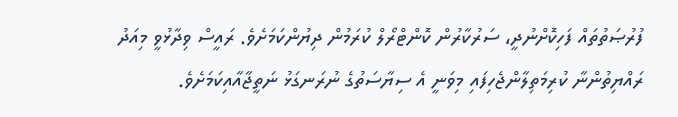ފުރުޞަތުތައް ފަހިކޮށްނުދީ، ސަރުކާރުން ކޮންޓްރޯލް ކުރަމުން ދިޔުންކަމަށެވެ. ރައީސް ވިދާޅުވީ މިއަދު ރައްޔިތުންނާ ކުރިމަތިލާންޖެހިފައި މިވަނީ އެ ސިޔާސަތުގެ ނުރަނގަޅު ނަތީޖާއާއިކަމަށެވެ.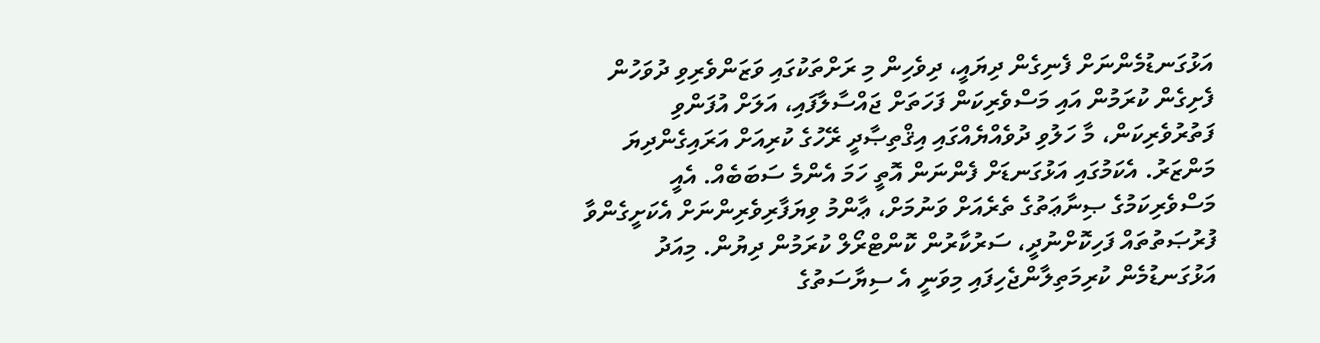އަޅުގަނޑުމެންނަށް ފެނިގެން ދިޔައީ، ދިވެހިން މި ރަށްތަކުގައި ވަޒަންވެރިވި ދުވަހުން ފެށިގެން ކުރަމުން އައި މަސްވެރިކަން ފަހަތަށް ޖައްސާލާފައި، އަލަށް އުފަންވި ފަތުރުވެރިކަން، މާ ހަލުވި ދުވެއްޔެއްގައި އިޤްތިޞާދީ ރޭހުގެ ކުރިއަށް އަރައިގެންދިޔަ މަންޒަރު. އެކަމުގައި އަޅުގަނޑަށް ފެންނަން އޮތީ ހަމަ އެންމެ ސަބަބެއް. އެއީ މަސްވެރިކަމުގެ ޞިނާޢަތުގެ ތެރެއަށް ވަނުމަށް، ޢާންމު ވިޔަފާރިވެރިންނަށް އެކަށީގެންވާ ފުރުޞަތުތައް ފަހިކޮށްނުދީ، ސަރުކާރުން ކޮންޓްރޯލް ކުރަމުން ދިޔުން. މިއަދު އަޅުގަނޑުމެން ކުރިމަތިލާންޖެހިފައި މިވަނީ އެ ސިޔާސަތުގެ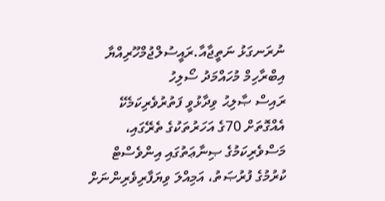ނުރަނގަޅު ނަތީޖާއާ.ރައީސުލްޖުމްހޫރިއްޔާ އިބްރާހިމް މުހައްމަދު ސޯލިހު
ރައިސް ޞާލިޙު ވިދާޅުވީ ފަތުރުވެރިކަމެކޭ އެއްގޮތަށް 70ގެ އަހަރުތަކުގެ ތެރޭގައި، މަސްވެރިކަމުގެ ޞިނާޢަތުގައި އިންވެސްޓް ކުރުމުގެ ފުރުޞަތު، އަމިއްލަ ވިޔަފާރިވެރިންނަށް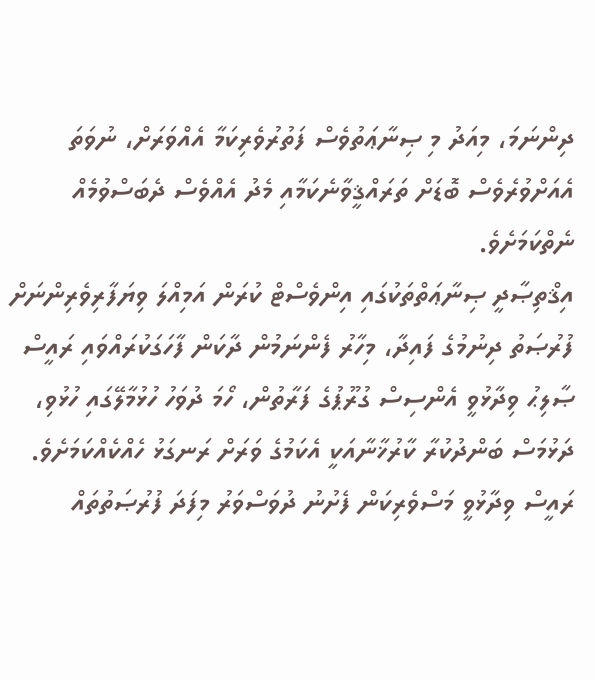ދިންނަމަ، މިއަދު މި ޞިނާޢަތުވެސް ފަތުރުވެރިކަމާ އެއްވަރަށް، ނުވަތަ އެއަށްވުރެވެސް ބޮޑަށް ތަރައްޤީވާނެކަމާއި މެދު އެއްވެސް ދެބަސްވުމެއް ނެތްކަމަށެވެ.
އިޤްތިޞާދީ ޞިނާޢަތްތަކުގައި އިންވެސްޓް ކުރަން އަމިއްލަ ވިޔަފާރިވެރިންނަށް ފުރުޞަތު ދިނުމުގެ ފައިދާ، މިހާރު ފެންނަމުން ދާކަން ފާހަގަކުރައްވައި ރައީސް ޞާލިޙު ވިދާޅުވީ އެންސިސް ގުރޫޕުގެ ފަރާތުން، ހޯމަ ދުވަހު ހުޅުމާލޭގައި ހުޅުވި، ދަޅުމަސް ބަންދުކުރާ ކާރުޚާނާއަކީ އެކަމުގެ ވަރަށް ރަނގަޅު ހެއްކެއްކަމަށެވެ. ރައީސް ވިދާޅުވީ މަސްވެރިކަން ފެށުނު ދުވަސްވަރު މިފަދަ ފުރުޞަތުތައް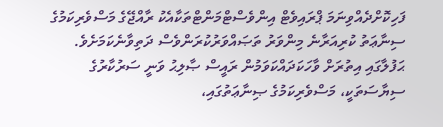ފަހިކޮށްދެއްވިނަމަ ޕްރައިވެޓް އިންވެސްޓްމަންޓްތަކާއެކު ރާއްޖޭގެ މަސްވެރިކަމުގެ ސިނާޢަތު ކުރިއަރާނެ މިންވަރު ތަޞައްވަރުކުރަންވެސް ދަތިވާނެކަމަށެވެ.
ޙަފުލާގައި އިތުރަށް ވާހަކަދައްކަވަމުން ރައީސް ޞާލިޙު ވަނީ ސަރުކާރުގެ ސިޔާސަތަކީ، މަސްވެރިކަމުގެ ޞިނާޢަތުގައި،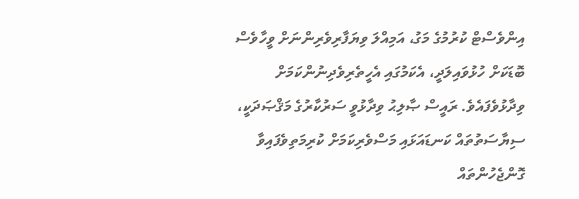އިންވެސްޓް ކުރުމުގެ މަގު، އަމިއްލަ ވިޔަފާރިވެރިންނަށް ވީހާވެސް ބޮޑަކަށް ހުޅުވައިލަދީ، އެކަމުގައި އެހީތެރިވެދިނުންކަމަށް ވިދާޅުވެފައެވެ. ރައީސް ޞާލިޙު ވިދާޅުވީ ސަރުކާރުގެ މަޤްޞަދަކީ، ސިޔާސަތުތައް ކަނޑައަޅައި މަސްވެރިކަމަށް ކުރިމަތިވެފައިވާ ގޮންޖެހުންތައް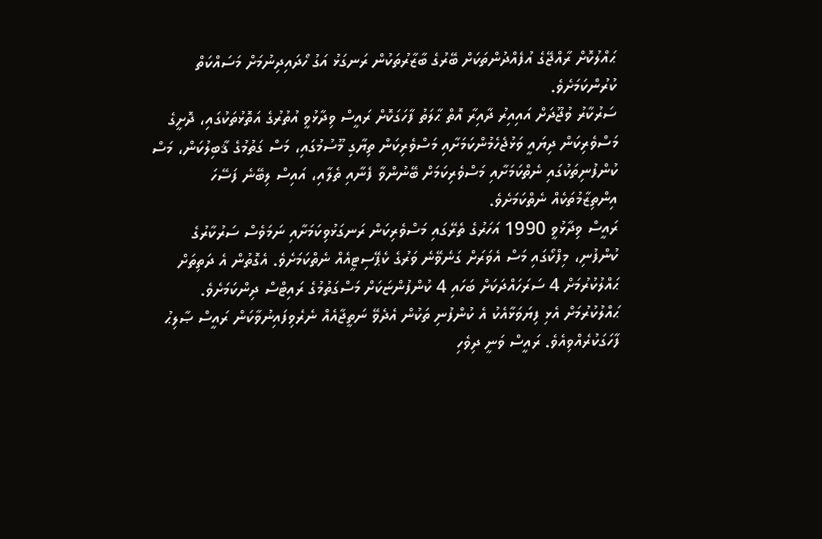ޙައްލުކޮށް ރާއްޖޭގެ އުފެއްދުންތަކަށް ބޭރުގެ ބާޒާރުތަކުން ރަނގަޅު އަގު ހޯދައިދިނުމަށް މަސައްކަތް ކުރުންކަމަށެވެ.
ސަރުކާރު ވުޖޫދަށް އައިއިރު ދާއިރާ އޮތް ޙާލަތު ފާހަގަކޮށް ރައީސް ވިދާޅުވީ އުތުރުގެ އަތޮޅުތަކުގައި، ދޮށީގެ މަސްވެރިކަން ދިޔައީ ވަޅުޖެހެމުންކަމަށާއި މަސްވެރިކަން ތިޔާގި މޫސުމުގައި، މަސް ގަތުމުގެ ޤާބިލުކަން، މަސް ކުންފުނިތަކުގައި ނެތްކަމަށާއި މަސްވެރިކަމަށް ބޭނުންވާ ފެނާއި ތެލާއި، އައިސް ލިބޭނެ ފަސޭހަ އިންތިޒާމުތަކެއް ނެތްކަމަށެވެ.
ރައީސް ވިދާޅުވީ 1990 އަހަރުގެ ތެރޭގައި މަސްވެރިކަން ރަނގަޅުވިކަމަށާއި ނަމަވެސް ސަރުކާރުގެ ކުންފުނި، މިފްކޯގައި މަސް އެވަރަށް ގަނެވޭނެ ވަރުގެ ކެޕޭސިޓީއެއް ނެތްކަމަށެވެ. އެގޮތުން އެ ދަތިތަށް ޙައްލުކުރުމަށް 4 ސަރަހައްދަކަށް ބަހައި 4 ކުންފުންޏަކަށް މަސްގަތުމުގެ ރައިޓްސް ދިންކަމަށެވެ. ޙައްލުކުރުމަށް އެޅި ފިޔަވަޅާއެކު އެ ކުންފުނި ތަކުން އެދެވޭ ނަތީޖާއެއް ނެރެވިފައިނުވާކަން ރައީސް ޞާލިޙު ފާހަގަކުރެއްވިއެވެ. ރައީސް ވަނީ ދިވެހި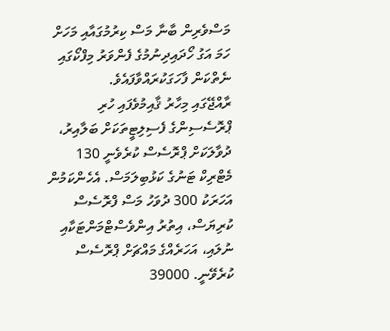މަސްވެރިން ބާނާ މަސް ކިރުމުގައާއި މަހަށް ހަމަ އަގު ހޯދައިދިނުމުގެ ފެންވަރު މިފްކޯގައި ނެތްކަން ފާހަގަކުރައްވާފައެވެ.
ރާއްޖޭގައި މިހާރު ޤާއިމުވެފައި ހުރި ޕްރޮސެސިންގެ ފެސިލިޓީތަކަށް ބަލާއިރު، ދުވާލަކަށް ޕްރޮސެސް ކުރެވެނީ 130 މެޓްރިކް ޓަނުގެ ކަޅުބިލަމަސް. އެހެންކަމުން އަހަރަކު 300 ދުވަހު މަސް ފްރޮސެސް ކުރިޔަސް، އިތުރު އިންވެސްޓްމަންޓަކާއި ނުލައި، އަހަރެއްގެ މައްޗަށް ޕްރޮސެސް ކުރެވޭނީ. 39000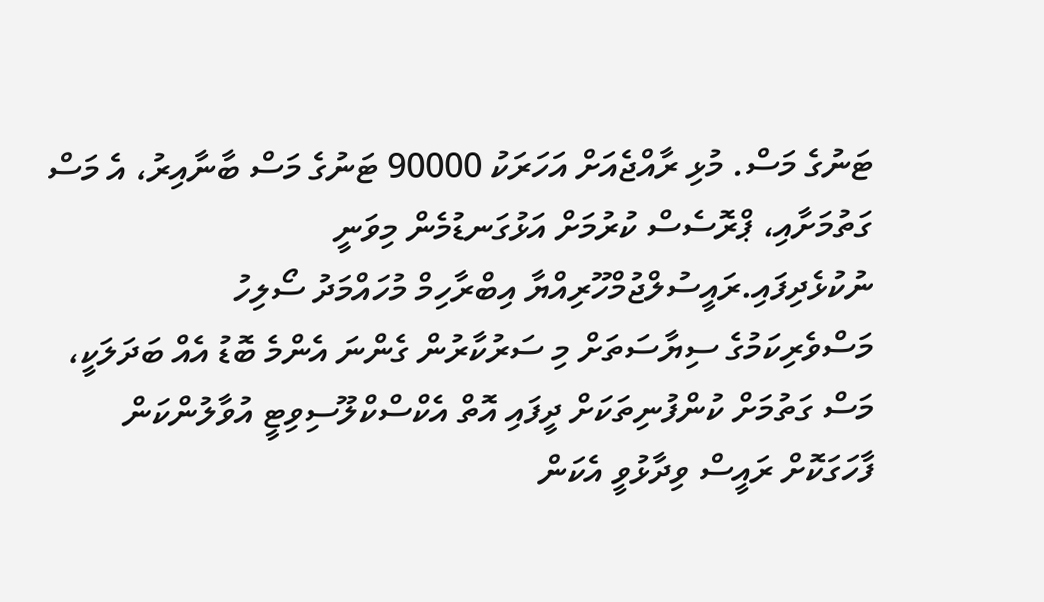ޓަނުގެ މަސް. މުޅި ރާއްޖެއަށް އަހަރަކު 90000 ޓަނުގެ މަސް ބާނާއިރު، އެ މަސް ގަތުމަށާއި، ޕްރޮސެސް ކުރުމަށް އަޅުގަނޑުމެން މިވަނީ ނުކުޅެދިފައި.ރައީސުލްޖުމްހޫރިއްޔާ އިބްރާހިމް މުހައްމަދު ސޯލިހު
މަސްވެރިކަމުގެ ސިޔާސަތަށް މި ސަރުކާރުން ގެންނަ އެންމެ ބޮޑު އެއް ބަދަލަކީ، މަސް ގަތުމަށް ކުންފުނިތަކަށް ދީފައި އޮތް އެކްސްކްލޫސިވިޓީ އުވާލުންކަން ފާހަގަކޮށް ރައީސް ވިދާޅުވީ އެކަން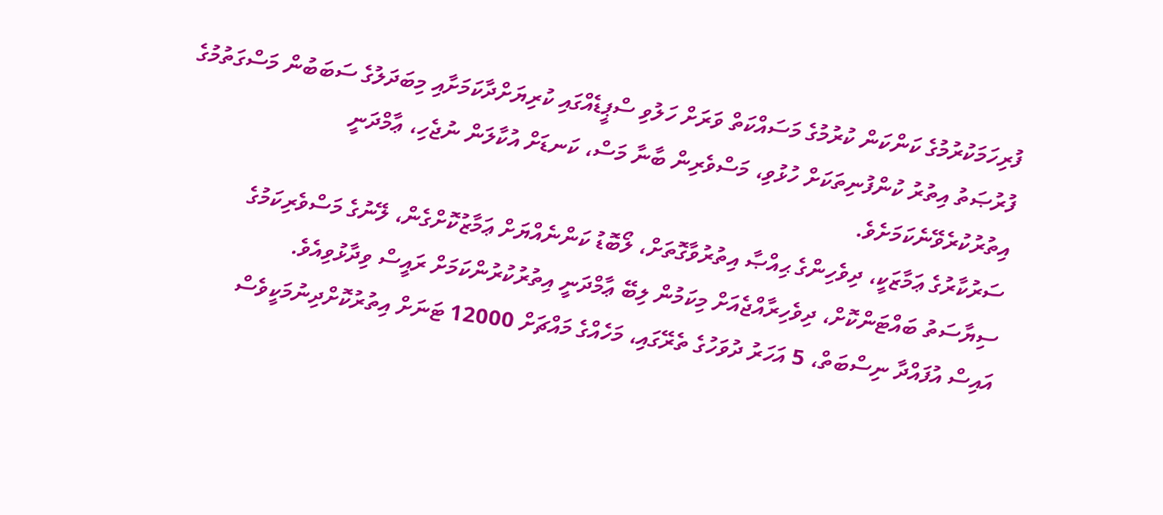ފުރިހަމަކުރުމުގެ ކަންކަން ކުރުމުގެ މަސައްކަތް ވަރަށް ހަލުވި ސްޕީޑެއްގައި ކުރިޔަށްދާކަމަށާއި މިބަދަލުގެ ސަބަބުން މަސްގަތުމުގެ ފުރުޞަތު އިތުރު ކުންފުނިތަކަށް ހުޅުވި، މަސްވެރިން ބާނާ މަސް، ކަނޑަށް އުކާލަން ނުޖެހި، ޢާމްދަނީ އިތުރުކުރެވޭނެކަމަށެވެ.
ސަރުކާރުގެ ޢަމާޒަކީ، ދިވެހިންގެ ޙިއްޞާ އިތުރުވާގޮތަށް، ލޯބޮޑު ކަންނެއްޔަށް ޢަމާޒުކޮށްގެން، ލޭނުގެ މަސްވެރިކަމުގެ ސިޔާސަތު ބައްޓަންކޮށް، ދިވެހިރާއްޖެއަށް މިކަމުން ލިބޭ ޢާމްދަނީ އިތުރުކުރުންކަމަށް ރައީސް ވިދާޅުވިއެވެ.
އައިސް އުފައްދާ ނިސްބަތް، 5 އަހަރު ދުވަހުގެ ތެރޭގައި، މަހެއްގެ މައްޗަށް 12000 ޓަނަށް އިތުރުކޮށްދިނުމަކީވެސް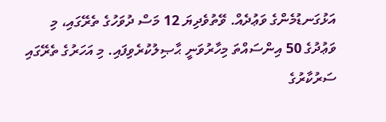އަޅުގަނޑުމެންގެ ވަޢުދެއް. ވޭތުވެދިޔަ 12 މަސް ދުވަހުގެ ތެރޭގައި، މި ވަޢުދުގެ 50 އިންސައްތަ މިހާރުވަނީ ޙާޞިލުކުރެވިފައި. މި އަހަރުގެ ތެރޭގައި ސަރުކާރުގެ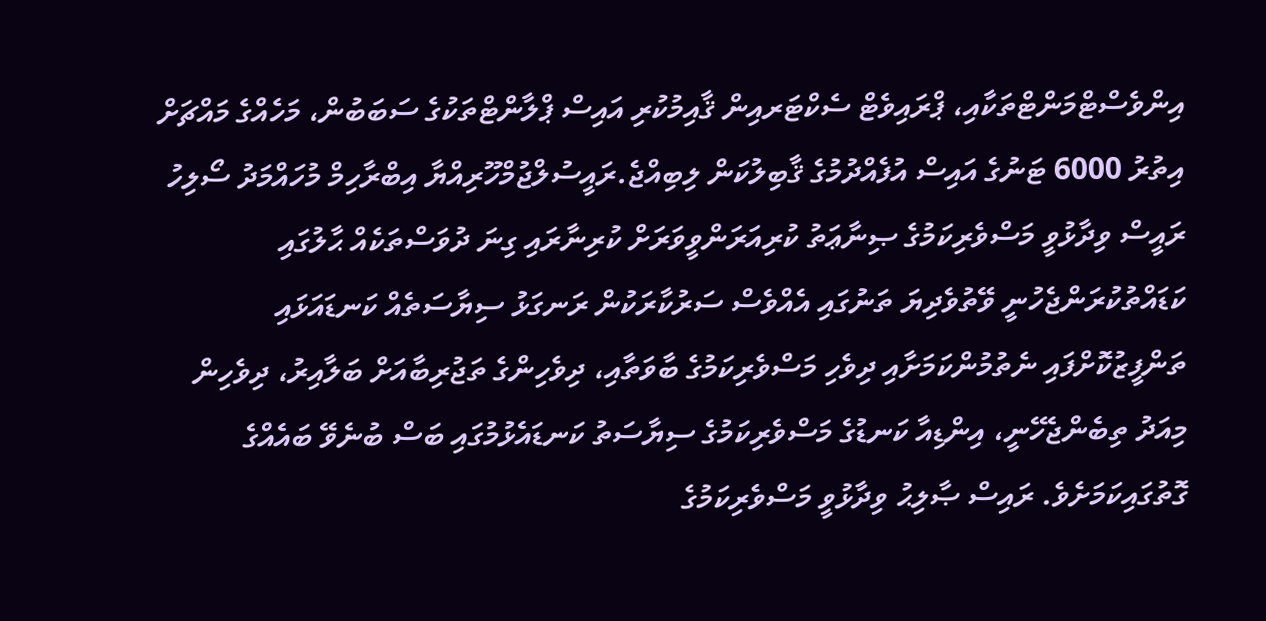އިންވެސްޓްމަންޓްތަކާއި، ޕްރައިވެޓް ސެކްޓަރއިން ޤާއިމުކުރި އައިސް ޕްލާންޓްތަކުގެ ސަބަބުން، މަހެއްގެ މައްޗަށް އިތުރު 6000 ޓަނުގެ އައިސް އުފެއްދުމުގެ ޤާބިލުކަން ލިބިއްޖެ.ރައީސުލްޖުމްހޫރިއްޔާ އިބްރާހިމް މުހައްމަދު ސޯލިހު
ރައީސް ވިދާޅުވީ މަސްވެރިކަމުގެ ޞިނާޢަތު ކުރިއަރަންވީވަރަށް ކުރިނާރައި ގިނަ ދުވަސްތަކެއް ޙާލުގައި ކަޑައްތުކުރަންޖެހުނީ ވޭތުވެދިޔަ ތަނުގައި އެއްވެސް ސަރުކާރަކުން ރަނގަޅު ސިޔާސަތެއް ކަނޑައަޅައި ތަންފީޒުކޮށްފައި ނެތުމުންކަމަށާއި ދިވެހި މަސްވެރިކަމުގެ ބާވަތާއި، ދިވެހިންގެ ތަޖުރިބާއަށް ބަލާއިރު، ދިވެހިން މިއަދު ތިބެންޖެހޭނީ، އިންޑިއާ ކަނޑުގެ މަސްވެރިކަމުގެ ސިޔާސަތު ކަނޑައެޅުމުގައި ބަސް ބުނެވޭ ބައެއްގެ ގޮތުގައިކަމަށެވެ. ރައިސް ޞާލިޙު ވިދާޅުވީ މަސްވެރިކަމުގެ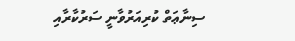ސިނާޢަތް ކުރިއަރުވާނީ ސަރުކާރާއި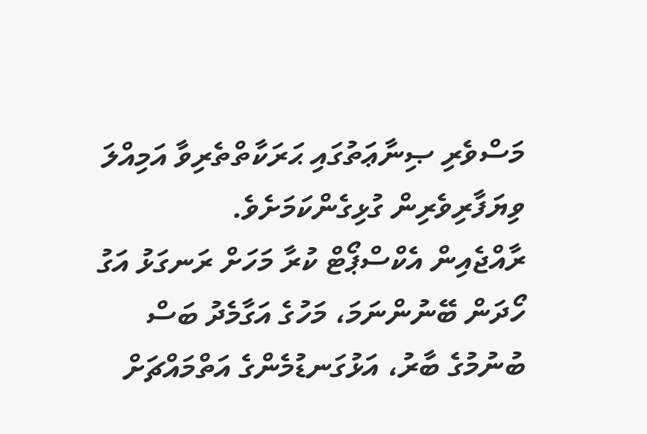މަސްވެރި ޞިނާޢަތުގައި ޙަރަކާތްތެރިވާ އަމިއްލަ ވިޔަފާރިވެރިން ގުޅިގެންކަމަށެވެ.
ރާއްޖެއިން އެކްސްޕޯޓް ކުރާ މަހަށް ރަނގަޅު އަގު ހޯދަން ބޭނުންނަމަ، މަހުގެ އަގާމެދު ބަސް ބުނުމުގެ ބާރު، އަޅުގަނޑުމެންގެ އަތްމައްޗަށް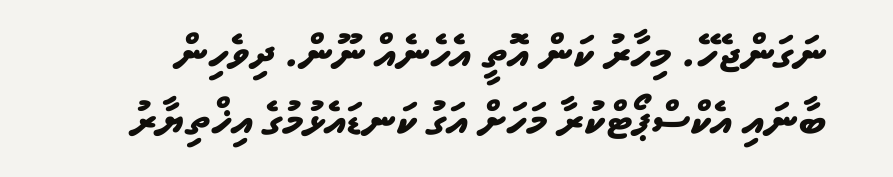ނަގަންޖެހޭ. މިހާރު ކަން އޮތީ އެހެނެއް ނޫން. ދިވެހިން ބާނައި އެކްސްޕޯޓްކުރާ މަހަށް އަގު ކަނޑައެޅުމުގެ އިޚްތިޔާރު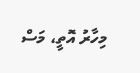މިހާރު އޮތީ، މަސް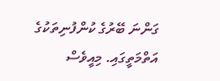ގަންނަ ބޭރުގެ ކުންފުނިތަކުގެ އަތްމަތީގައި. މިއީވެސް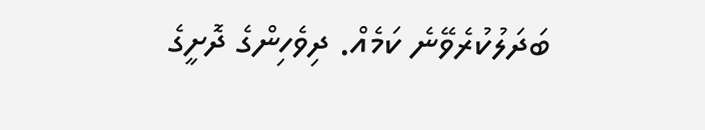ބަދަލުކުރެވޭނެ ކަމެއް. ދިވެހިންގެ ދޮށީގެ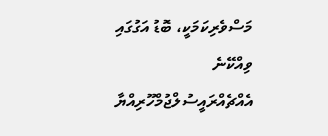މަސްވެރިކަމަކީ، ބޮޑު އަގުގައި ވިއްކޭނެ އެއްޗެއްރައީސުލްޖުމްހޫރިއްޔާ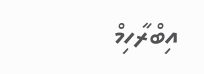އިބްރާހިމް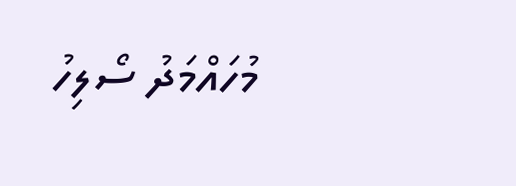މުހައްމަދު ސޯލިހު